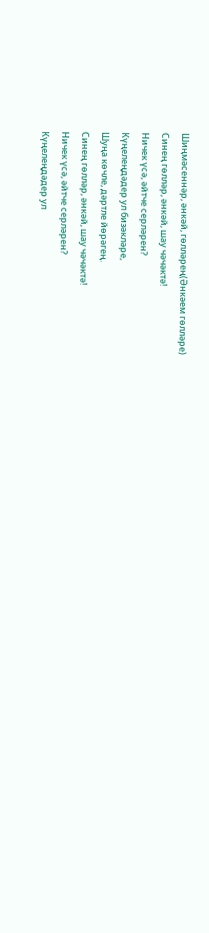Шиңмәсеннәр, әнкәй, гөлләрең(Әнкәем гөлләре)
Синең гөлләр, әнкәй, шау чәчәктә!
Ничек үсә, әйтче серләрен?
Күңелеңдәдер ул бизәкләре,
Шуңа көчле, дәртле йөрәгең.
Синең гөлләр, әнкәй, шау чәчәктә!
Ничек үсә, әйтче серләрен?
Күңелеңдәдер ул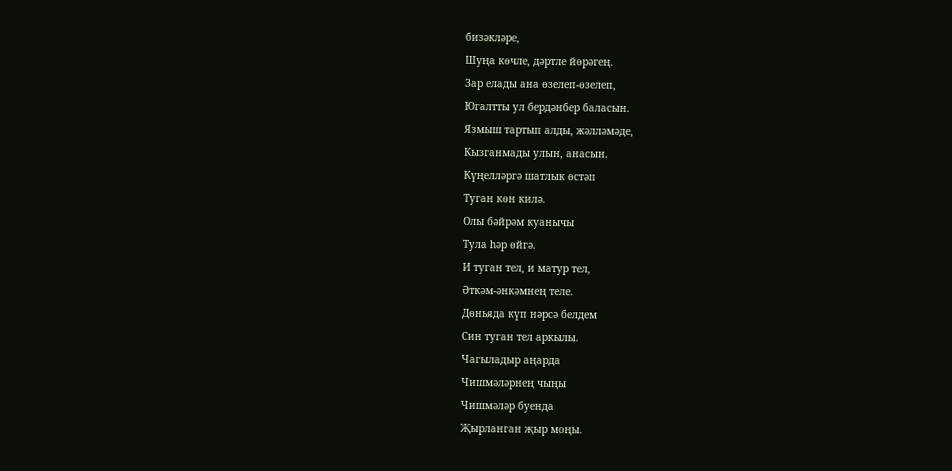бизәкләре,
Шуңа көчле, дәртле йөрәгең.
Зар елады ана өзелеп-өзелеп,
Югалтты ул бердәнбер баласын.
Язмыш тартып алды, жәлләмәде,
Кызганмады улын, анасын.
Күңелләргә шатлык өстәп
Туган көн килә.
Олы бәйрәм куанычы
Тула һәр өйгә.
И туган тел, и матур тел,
Әткәм-әнкәмнең теле.
Дөньяда күп нәрсә белдем
Син туган тел аркылы.
Чагыладыр аңарда
Чишмәләрнең чыңы
Чишмәләр буенда
Җырланган җыр моңы.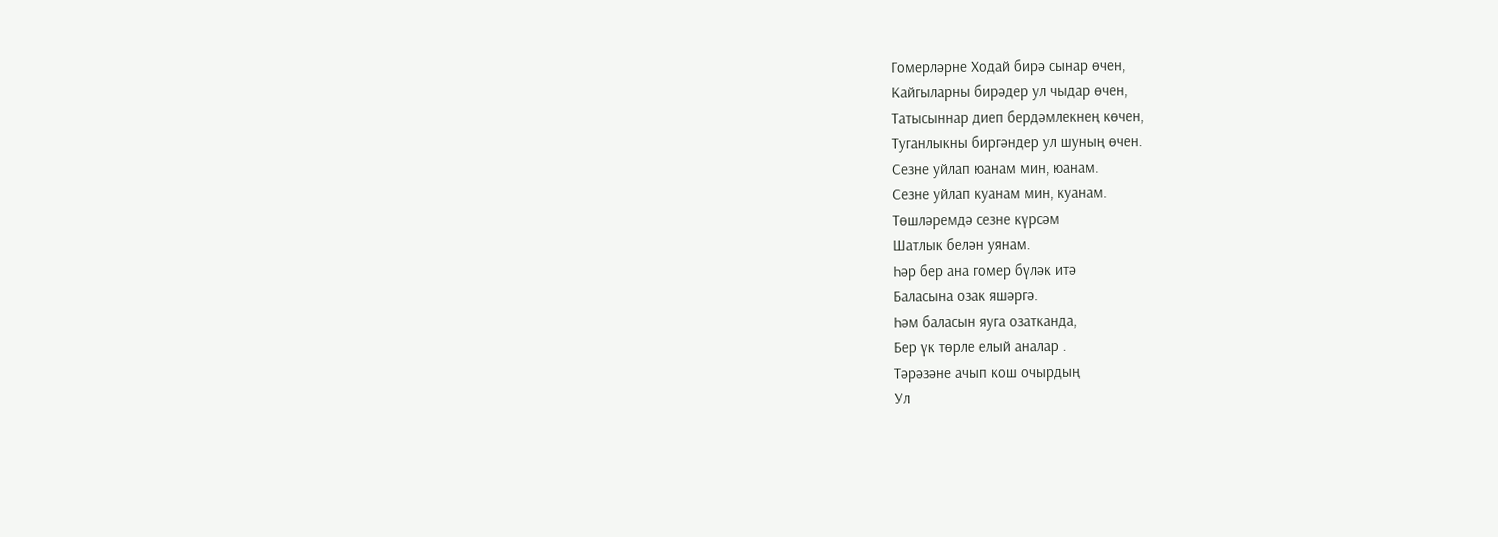Гомерләрне Ходай бирә сынар өчен,
Кайгыларны бирәдер ул чыдар өчен,
Татысыннар диеп бердәмлекнең көчен,
Туганлыкны биргәндер ул шуның өчен.
Сезне уйлап юанам мин, юанам.
Сезне уйлап куанам мин, куанам.
Төшләремдә сезне күрсәм
Шатлык белән уянам.
Һәр бер ана гомер бүләк итә
Баласына озак яшәргә.
Һәм баласын яуга озатканда,
Бер үк төрле елый аналар .
Тәрәзәне ачып кош очырдың
Ул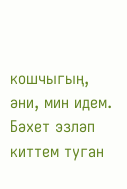кошчыгың, әни, мин идем.
Бәхет эзләп киттем туган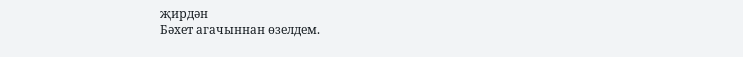җирдән
Бәхет агачыннан өзелдем.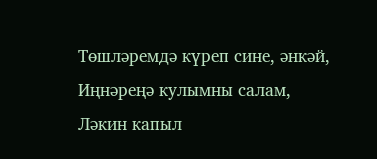Төшләремдә күреп сине, әнкәй,
Иңнәреңә кулымны салам,
Ләкин капыл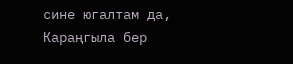сине югалтам да,
Караңгыла бер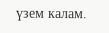үзем калам.